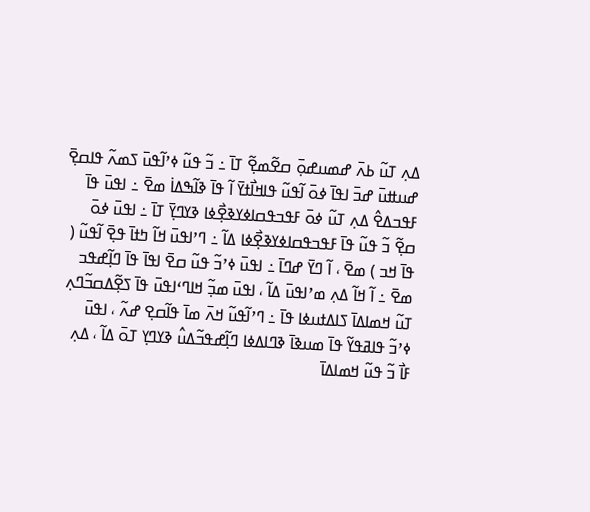ߡߍ߲ ߠߎ߬ ߕߍ߫ ߝߘߎߝߋ߲߫ ߛߐ߬ߘߐ߲߬ ߠߊ߫ ߸ ߏ߬ ߟߎ߬ ߦߴߊ߬ߟߎ߫ ߖߘߍ߬ ߟߊߛߐ߲߫ ߝߎߚߎ߫ ߝߏ߫ ߊߟߊ߫ ߦߋ߫ ߊ߬ߟߎ߬ ߟߊߞߊ߯ߙߌ߫ ߊ߬ ߟߊ߫ ߢߊ߬ߒߡߊ߭ ߘߐ߫ ߸ ߊߟߎ߫ ߟߊ߫ ߓߟߏߡߐ߮ ߡߍ߲ ߠߎ߬ ߦߋ߫ ߓߟߏߟߛߊߦߌߢߐ߲߯ߦߊ ߢߌߣߌ߲߫ ߠߊ߫ ߸ ߊߟߎ߫ ߦߋ߫ ߛߐ߲߬ ߏ߬ ߟߎ߬ ߟߊ߫ ߓߟߏߟߛߊߦߌߢߐ߲߯ߦߊ ߡߊ߬ ߸ ߣߴߊߟߎ߫ ߞߊ߬ ߤߙߊ߫ ߟߐ߲߫ ߊ߬ߟߎ߬ ( ߟߊ߫ ߞߏ ) ߘߐ߫ ، ߊ߬ ߣߌ߫ ߝߣߊ߫ ߸ ߊߟߎ߫ ߦߴߏ߬ ߟߎ߬ ߛߐ߫ ߊߟߊ߫ ߟߊ߫ ߣߊ߲߬ߝߟߏ ߘߐ߫ ߸ ߊ߬ ߞߊ߬ ߡߍ߲ ߘߴߊߟߎ߫ ߡߊ߬ ، ߊߟߎ߫ ߘߏ߲߬ ߞߊߣߵߊߟߎ߫ ߟߊ߫ ߖߐ߲߬ߡߛߏ߬ߣߍ߲ ߠߎ߬ ߞߘߊߡߊ߫ ߖߊߡߙߎߦߊ ߟߊ߫ ߸ ߣߴߊ߬ߟߎ߬ ߞߍ߫ ߘߊ߫ ߟߊ߬ߛߐ߲ ߝߍ߬ ، ߊߟߎ߫ ߦߴߏ߬ ߟߊߥߟߌ߬ ߟߊ߫ ߘߎߢߊ߫ ߢߣߊߡߦߊ ߣߊ߲߬ߝߟߏ߬ߡߎ߮ ߢߌߣߌ߲ ߠߋ߫ ߡߊ߬ ، ߡߍ߲ ߓߊ߯ ߏ߬ ߟߎ߬ ߞߘߊߡߊ߫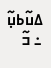ߡߎ߬ߕߎ߲߬ ߸ ߏ߬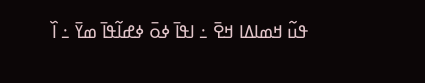ߟߎ߬ ߞߘߊߡߊ ߞߐ߫ ߸ ߊߟߊ߫ ߦߋ߫ ߦߝߊ߬ߟߊ߫ ߘߌ߫ ߸ ߊ߰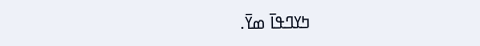ߤߌߣߟߊ߫ ߘߌ߫.